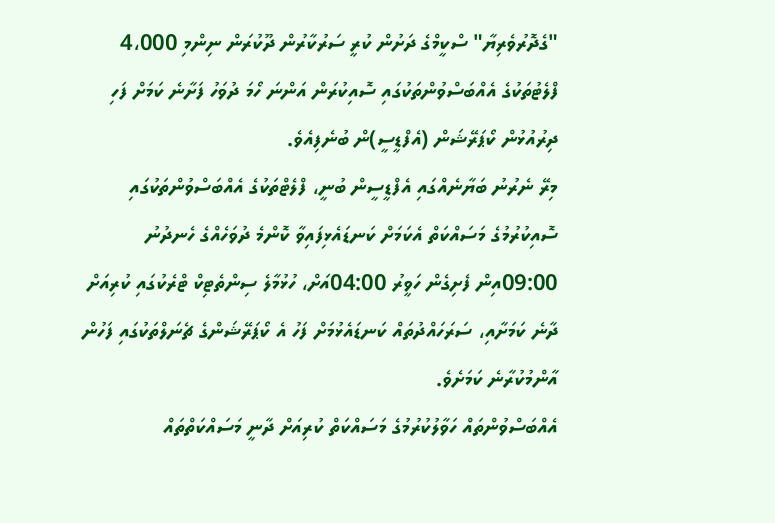"ގެދޮރުވެރިޔާ" ސްކީމްގެ ދަށުން ކުރީ ސަރުކާރުން ދޫކުރަން ނިންމި 4،000 ފްލެޓުތަކުގެ އެއްބަސްވުންތަކުގައި ސޮއިކުރަން އަންނަ ހޯމަ ދުވަހު ފަށާނެ ކަމަށް ފަހި ދިރުއުޅުން ކޯޕަރޭޝަން (އެފްޑީސީ)ން ބުނެފިއެވެ.
މިރޭ ނެރުނު ބަޔާނެއްގައި އެފްޑީސީން ބުނީ، ފްލެޓްތަކުގެ އެއްބަސްވުންތަކުގައި ސޮއިކުރުމުގެ މަސައްކަތް އެކަމަށް ކަނޑައެޅިފައިވާ ކޮންމެ ދުވަހެއްގެ ހެނދުނު 09:00އިން ފެށިގެން ހަވީރު 04:00އަށް، ހުޅުމާލެ ސިންތެޓިކް ޓްރެކުގައި ކުރިއަށް ދާނެ ކަމަށާއި، ސަރަހައްދުތައް ކަނޑައެޅުމަށް ފަހު އެ ކޯޕަރޭޝަންގެ ޗެނަލްތަކުގައި ފަހުން އާންމުކުރާނެ ކަމަށެވެ.
އެއްބަސްވުންތައް ހަވާލުކުރުމުގެ މަސައްކަތް ކުރިއަށް ދާނީ މަސައްކަތްތައް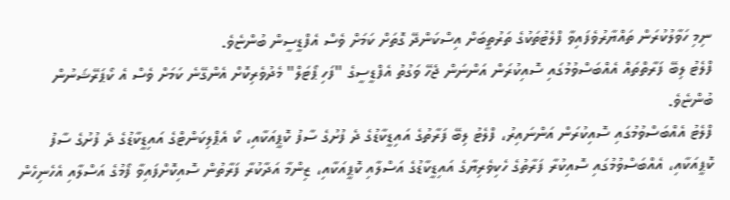ނިމި ހަވާލުކުރަން ތައްޔާރުވެފައިވާ ފްލެޓުތަކުގެ ތަރުތީބަށް އިސްކަންދޭ ގޮތަށް ކަމަށް ވެސް އެފްޑީސީން ބުންޏެވެ.
ފްލެޓު ލިބޭ ފަރާތްތައް އެއްބަސްވުމުގައި ސޮއިކުރަން އަންނަން ޖެހޭ ވަގުތު އެފްޑީސީގެ "ފަހި ޕޯޓަލް" މެދުވެރިކޮށް އެންގޭނެ ކަމަށް ވެސް އެ ކޯޕަރޭޝަނުން ބުންޏެވެ.
ފްލެޓު އެއްބަސްވުމުގައި ސޮއިކުރަން އަންނައިރު، ފްލެޓު ލިބޭ ފަރާތުގެ އައިޑީކާޑުގެ ދެ ފުށުގެ ސާފު ކޮޕީއަކާއި، ކޯ އެޕްލިކަންޓްގެ އައިޑީކާޑުގެ ދެ ފުށުގެ ސާފު ކޮޕީއަކާއި، އެއްބަސްވުމުގައި ސޮއިކުރާ ފަރާތުގެ ހެކިވެރިޔާގެ އައިޑީކާޑުގެ އަސްލާއި ކޮޕީއަކާއި، ޒިންމާ އަދާކުރާ ފަރާތުން ސޮއިކޮށްފައިވާ ފޯމުގެ އަސްލާއި އެހެނިހެން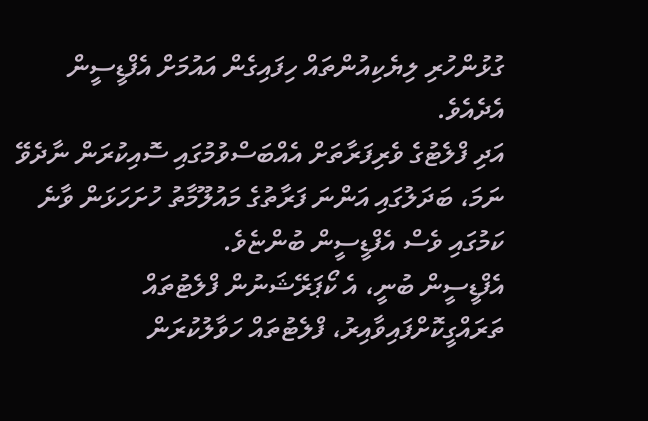ގުޅުންހުރި ލިޔެކިއުންތައް ހިފައިގެން އައުމަށް އެފްޑީސީން އެދެއެވެ.
އަދި ފްލެޓުގެ ވެރިފަރާތަށް އެއްބަސްވުމުގައި ސޮއިކުރަން ނާދެވޭ ނަމަ، ބަދަލުގައި އަންނަ ފަރާތުގެ މައުލޫމާތު ހުށަހަޅަން ވާނެ ކަމުގައި ވެސް އެފްޑީސީން ބުންޏެވެ.
އެފްޑީސީން ބުނީ، އެ ކޯޕަރޭޝަނުން ފްލެޓުތައް ތަރައްގީކޮށްފައިވާއިރު، ފްލެޓުތައް ހަވާލުކުރަން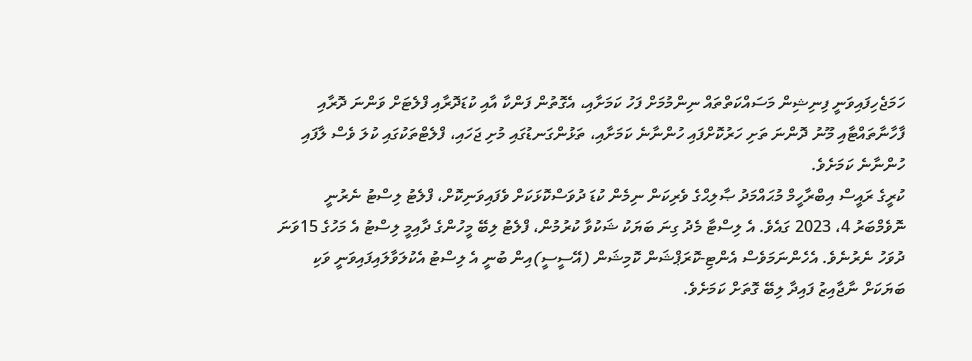ހަމަޖެހިފައިވަނީ ފިނިޝިން މަސައްކަތްތައް ނިންމުމަށް ފަހު ކަމަށާއި، އެގޮތުން ފަންކާ އާއި ކުޑަދޮރާއި ފްލެޓަށް ވަންނަ ދޮރާއި ފާހާނާތައްޓާއި މޫނު ދޮންނަ ތަށި ހަރުކޮށްފައި ހުންނާނެ ކަމަށާއި، ތަޅުންގަނޑުގައި މުށި ޖަހައި، ފްލެޓްތަކުގައި ކުލަ ވެސް ލާފައި ހުންނާނެ ކަމަށެވެ.
ކުރީގެ ރައީސް އިބްރާހީމް މުޙައްމަދު ޞާލިޙްގެ ވެރިކަން ނިމެން ކުޑަ ދުވަސްކޮޅަކަށް ވެފައިވަނިކޮށް، ފްލެޓު ލިސްޓު ނެރުނީ ނޮވެމްބަރު 4، 2023 ގައެވެ. އެ ލިސްޓާ މެދު ގިނަ ބަޔަކު ޝަކުވާ ކުރުމުން، ފްލެޓު ލިބޭ މީހުންގެ ދާއިމީ ލިސްޓު އެ މަހުގެ 15ވަނަ ދުވަހު ނެރުނެވެ. އެހެންނަމަވެސް އެންޓި-ކޮރަޕްޝަން ކޮމިޝަން (އޭސީސީ)އިން ބުނީ އެ ލިސްޓު އެކުލަވާލައިފައިވަނީ ވަކި ބަޔަކަށް ނާޖާއިޒު ފައިދާ ލިބޭ ގޮތަށް ކަމަށެވެ.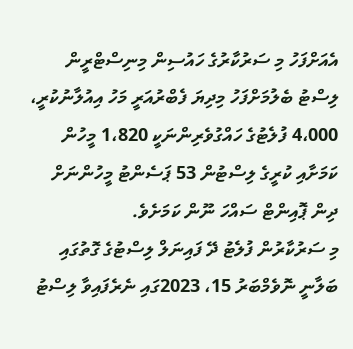އެއަށްފަހު މި ސަރުކާރުގެ ހައުސިން މިނިސްޓްރީން ލިސްޓު ބެލުމަށްފަހު މިދިޔަ ފެބްރުއަރީ މަހު އިއުލާނުކުރީ، 4،000 ފުލެޓުގެ ހައްގުވެރިންނަކީ 1،820 މީހުން ކަމަށާއި ކުރީގެ ލިސްޓުން 53 ޕަސެންޓު މީހުންނަށް ދިން ޕޮއިންޓް ސައްހަ ނޫން ކަމަށެވެ.
މި ސަރުކާރުން ފުލެޓު ދޭ ފައިނަލް ލިސްޓުގެ ގޮތުގައި ބަލާނީ ނޮވެމްބަރު 15، 2023ގައި ނެރެފައިވާ ލިސްޓު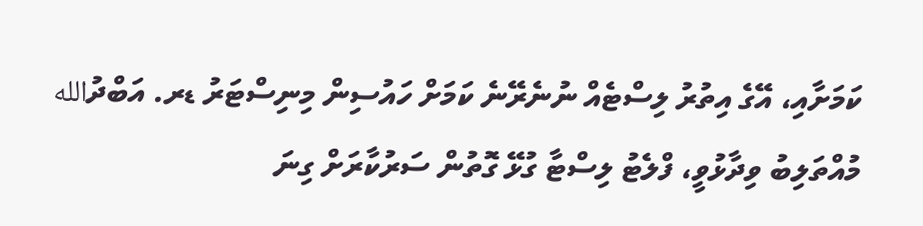ކަމަށާއި، އޭގެ އިތުރު ލިސްޓެއް ނުނެރޭނެ ކަމަށް ހައުސިން މިނިސްޓަރު ޑރ. އަބްދުالله މުއްތަލިބު ވިދާޅުވީ، ފްލެޓު ލިސްޓާ ގުޅޭ ގޮތުން ސަރުކާރަށް ގިނަ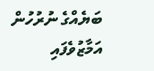ބަޔެއްގެ ނުރުހުން އަމާޒުވެފައި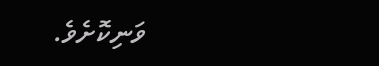ވަނިކޮށެވެ.